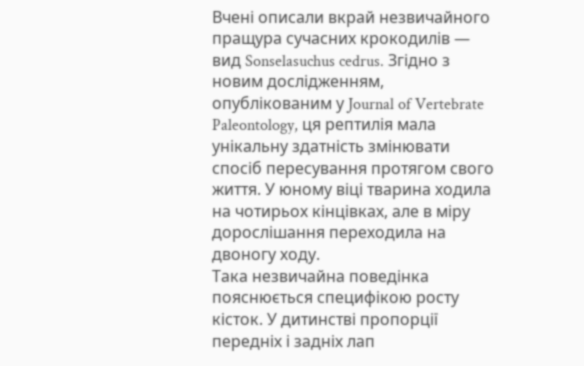Вчені описали вкрай незвичайного пращура сучасних крокодилів — вид Sonselasuchus cedrus. Згідно з новим дослідженням, опублікованим у Journal of Vertebrate Paleontology, ця рептилія мала унікальну здатність змінювати спосіб пересування протягом свого життя. У юному віці тварина ходила на чотирьох кінцівках, але в міру дорослішання переходила на двоногу ходу.
Така незвичайна поведінка пояснюється специфікою росту кісток. У дитинстві пропорції передніх і задніх лап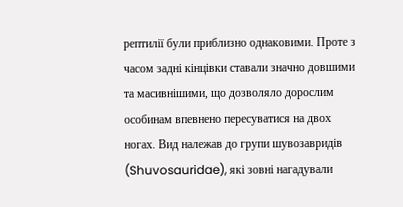рептилії були приблизно однаковими. Проте з часом задні кінцівки ставали значно довшими та масивнішими, що дозволяло дорослим особинам впевнено пересуватися на двох ногах. Вид належав до групи шувозавридів (Shuvosauridae), які зовні нагадували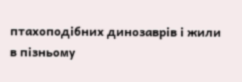птахоподібних динозаврів і жили в пізньому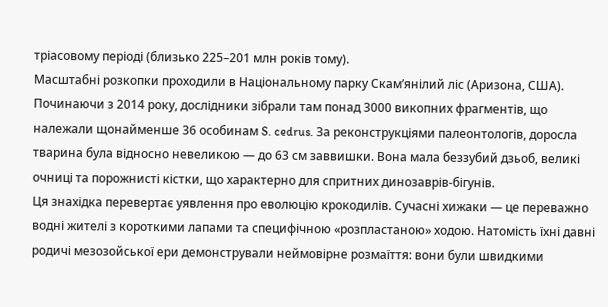тріасовому періоді (близько 225–201 млн років тому).
Масштабні розкопки проходили в Національному парку Скам’янілий ліс (Аризона, США). Починаючи з 2014 року, дослідники зібрали там понад 3000 викопних фрагментів, що належали щонайменше 36 особинам S. cedrus. За реконструкціями палеонтологів, доросла тварина була відносно невеликою — до 63 см заввишки. Вона мала беззубий дзьоб, великі очниці та порожнисті кістки, що характерно для спритних динозаврів-бігунів.
Ця знахідка перевертає уявлення про еволюцію крокодилів. Сучасні хижаки — це переважно водні жителі з короткими лапами та специфічною «розпластаною» ходою. Натомість їхні давні родичі мезозойської ери демонстрували неймовірне розмаїття: вони були швидкими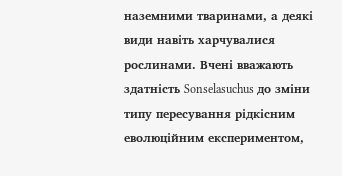наземними тваринами, а деякі види навіть харчувалися рослинами. Вчені вважають здатність Sonselasuchus до зміни типу пересування рідкісним еволюційним експериментом,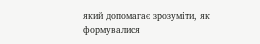який допомагає зрозуміти, як формувалися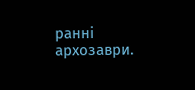ранні архозаври.